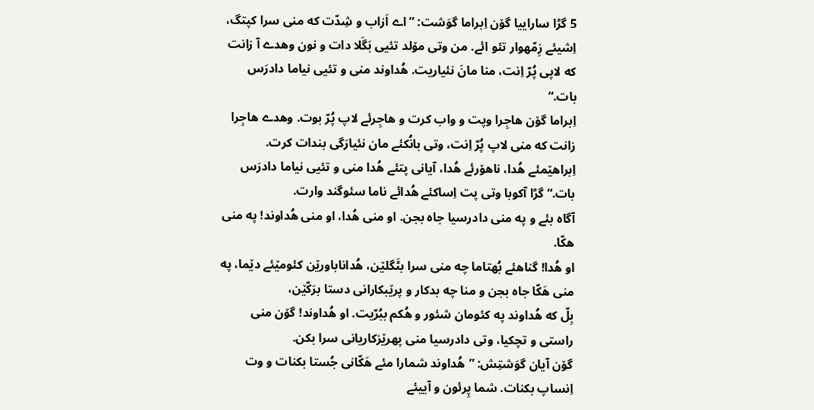5 گڑا ساراییا گۆن اِبراما گوَشت: ”اے اَزاب و شِدّت که منی سرا کپتگ، اِشیئے زِمّهوار تئو ائے. من وتی مۆلد تئیی بَگَلا دات و نون وهدے آ زانت که لاپی پُرّ اِنت، منا مانَ نئیاریت. هُداوند منی و تئیی نیاما دادرَس بات.“
اِبراما گۆن هاجِرا وپت و واب کرت و هاجِرئے لاپ پُرّ بوت. وهدے هاجِرا زانت که منی لاپ پُرّ اِنت، وتی بانُکئے مان نئیارَگی بندات کرت.
اِبراهێمئے هُدا، ناهۆرئے هُدا، آیانی پتئے هُدا منی و تئیی نیاما دادرَس بات.“ گڑا آکوبا وتی پت اِساکئے هُدائے ناما سئوگند وارت.
آگاه بئے و په منی دادرسیا جاه بجن. او منی هُدا، او منی هُداوند! په منی هکّا.
او هُدا! گناهئے بُهتاما چه منی سرا بٹَگلێن، هُداناباورێن کئومێئے دێما، په منی هَکّا جاه بجن و منا چه بدکار و پرێبکارانی دستا برَکّێن،
بِلّ که هُداوند په کئومان شئور و هُکم ببُرّیت. او هُداوند! گۆن منی راستی و تچکیا، وتی دادرسیا منی پهرێزکاریانی سرا بکن.
گۆن آیان گوَشتِش: ”هُداوند شمارا مئے هَکّانی جُستا بکنات و وت اِنساپ بکنات. شما پِرئون و آییئے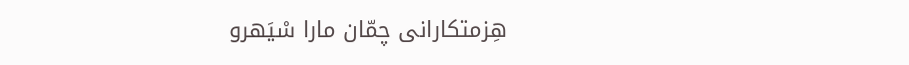هِزمتکارانی چمّان مارا سْیَهرو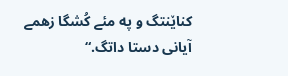کناێنتگ و په مئے کُشگا زهمے آیانی دستا داتگ.“